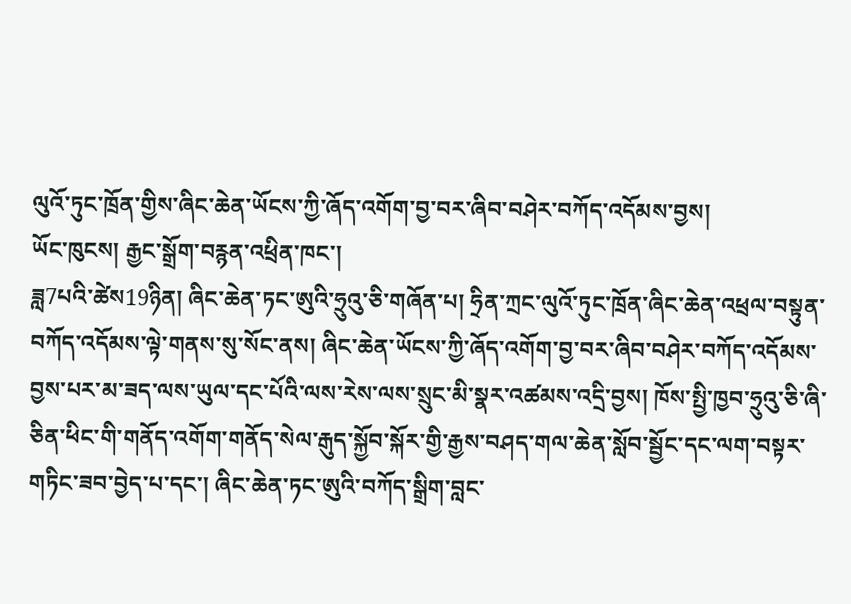ལུའོ་ཏུང་ཁྲོན་གྱིས་ཞིང་ཆེན་ཡོངས་ཀྱི་ཞོད་འགོག་བྱ་བར་ཞིབ་བཤེར་བཀོད་འདོམས་བྱས།
ཡོང་ཁུངས། རྒྱང་སྒྲོག་བརྙན་འཕྲིན་ཁང་།
ཟླ7པའི་ཚེས19ཉིན། ཞིང་ཆེན་ཏང་ཨུའི་ཧྲུའུ་ཅི་གཞོན་པ། ཧྲིན་ཀྲང་ལུའོ་ཏུང་ཁྲོན་ཞིང་ཆེན་འཕྲལ་བསྟུན་བཀོད་འདོམས་ལྟེ་གནས་སུ་སོང་ནས། ཞིང་ཆེན་ཡོངས་ཀྱི་ཞོད་འགོག་བྱ་བར་ཞིབ་བཤེར་བཀོད་འདོམས་བྱས་པར་མ་ཟད་ལས་ཡུལ་དང་པོའི་ལས་རེས་ལས་སྲུང་མི་སྣར་འཚམས་འདྲི་བྱས། ཁོས་སྤྱི་ཁྱབ་ཧྲུའུ་ཅི་ཞི་ཅིན་ཕིང་གི་གནོད་འགོག་གནོད་སེལ་རྒུད་སྐྱོབ་སྐོར་གྱི་རྒྱས་བཤད་གལ་ཆེན་སློབ་སྦྱོང་དང་ལག་བསྟར་གཏིང་ཟབ་བྱེད་པ་དང་། ཞིང་ཆེན་ཏང་ཨུའི་བཀོད་སྒྲིག་བླང་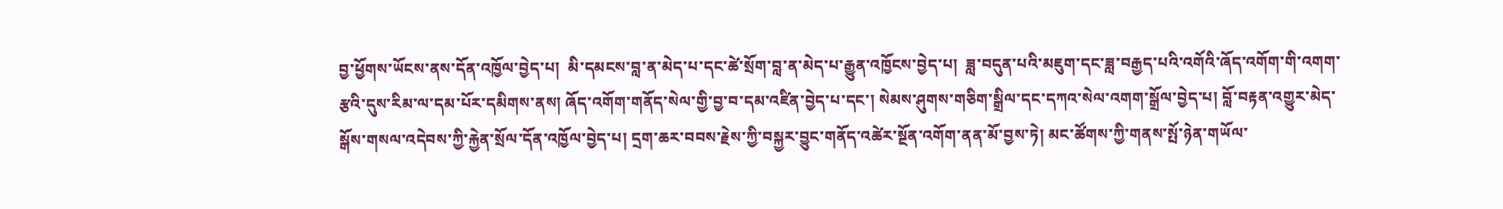བྱ་ཕྱོགས་ཡོངས་ནས་དོན་འཁྱོལ་བྱེད་པ།  མི་དམངས་བླ་ན་མེད་པ་དང་ཚེ་སྲོག་བླ་ན་མེད་པ་རྒྱུན་འཁྱོངས་བྱེད་པ།  ཟླ་བདུན་པའི་མཇུག་དང་ཟླ་བརྒྱད་པའི་འགོའི་ཞོད་འགོག་གི་འགག་རྩའི་དུས་རིམ་ལ་དམ་པོར་དམིགས་ནས། ཞོད་འགོག་གནོད་སེལ་གྱི་བྱ་བ་དམ་འཛིན་བྱེད་པ་དང་། སེམས་ཤུགས་གཅིག་སྒྲིལ་དང་དཀའ་སེལ་འགག་སྒྲོལ་བྱེད་པ། བློ་བརྟན་འགྱུར་མེད་སྒོས་གསལ་འདེབས་ཀྱི་རྐྱེན་སྲོལ་དོན་འཁྱོལ་བྱེད་པ། དྲག་ཆར་བབས་རྗེས་ཀྱི་བསྐྱར་བྱུང་གནོད་འཚེར་སྔོན་འགོག་ནན་མོ་བྱས་ཏེ། མང་ཚོགས་ཀྱི་གནས་སྤོ་ཉེན་གཡོལ་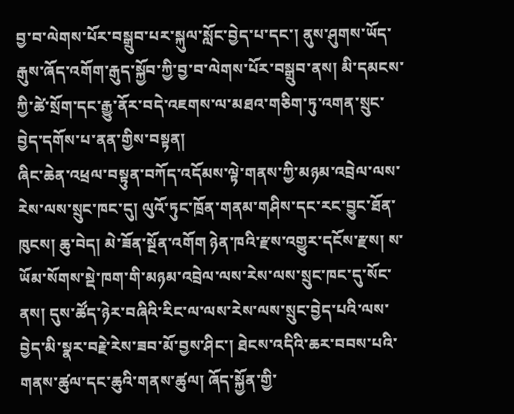བྱ་བ་ལེགས་པོར་བསྒྲུབ་པར་སྐུལ་སློང་བྱེད་པ་དང་། ནུས་ཤུགས་ཡོད་རྒུས་ཞོད་འགོག་རྒུད་སྐྱོབ་ཀྱི་བྱ་བ་ལེགས་པོར་བསྒྲུབ་ནས། མི་དམངས་ཀྱི་ཚེ་སྲོག་དང་རྒྱུ་ནོར་བདེ་འཇགས་ལ་མཐའ་གཅིག་ཏུ་འགན་སྲུང་བྱེད་དགོས་པ་ནན་གྱིས་བསྟན།
ཞིང་ཆེན་འཕྲལ་བསྟུན་བཀོད་འདོམས་ལྟེ་གནས་ཀྱི་མཉམ་འབྲེལ་ལས་རེས་ལས་སྲུང་ཁང་དུ། ལུའོ་ཏུང་ཁྲོན་གནམ་གཤིས་དང་རང་བྱུང་ཐོན་ཁུངས། ཆུ་བེད། མེ་ཟོན་སྔོན་འགོག ཉེན་ཁའི་རྫས་འགྱུར་དངོས་རྫས། ས་ཡོམ་སོགས་སྡེ་ཁག་གི་མཉམ་འབྲེལ་ལས་རེས་ལས་སྲུང་ཁང་དུ་སོང་ནས། དུས་ཚོད་ཉེར་བཞིའི་རིང་ལ་ལས་རེས་ལས་སྲུང་བྱེད་པའི་ལས་བྱེད་མི་སྣར་བརྗེ་རེས་ཟབ་མོ་བྱས་ཤིང་། ཐེངས་འདིའི་ཆར་བབས་པའི་གནས་ཚུལ་དང་ཆུའི་གནས་ཚུལ། ཞོད་སྐྱོན་གྱི་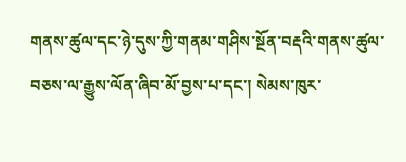གནས་ཚུལ་དང་ཉེ་དུས་ཀྱི་གནམ་གཤིས་སྔོན་བརྡའི་གནས་ཚུལ་བཅས་ལ་རྒྱུས་ལོན་ཞིབ་མོ་བྱས་པ་དང་། སེམས་ཁུར་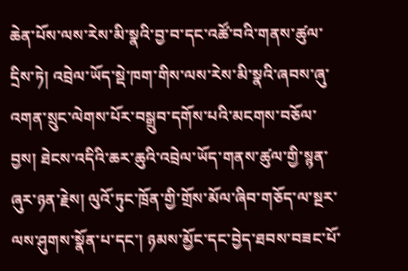ཆེན་པོས་ལས་རེས་མི་སྣའི་བྱ་བ་དང་འཚོ་བའི་གནས་ཚུལ་དྲིས་ཏེ། འབྲེལ་ཡོད་སྡེ་ཁག་གིས་ལས་རེས་མི་སྣའི་ཞབས་ཞུ་འགན་སྲུང་ལེགས་པོར་བསྒྲུབ་དགོས་པའི་མངགས་བཅོལ་བྱས། ཐེངས་འདིའི་ཆར་ཆུའི་འབྲེལ་ཡོད་གནས་ཚུལ་གྱི་སྙན་ཞུར་ཉན་རྗེས། ལུའོ་ཏུང་ཁྲོན་གྱི་གྲོས་མོལ་ཞིབ་གཅོད་ལ་སྔར་ལས་ཤུགས་སྣོན་པ་དང་། ཉམས་མྱོང་དང་བྱེད་ཐབས་བཟང་པོ་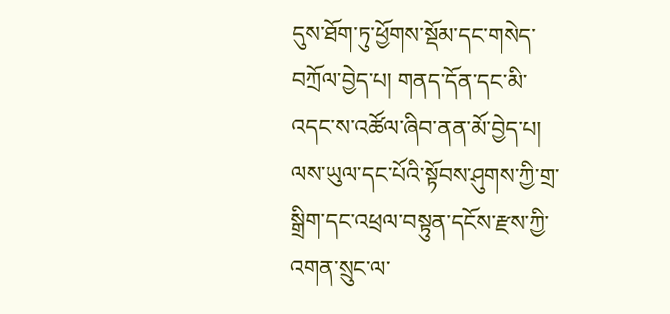དུས་ཐོག་ཏུ་ཕྱོགས་སྡོམ་དང་གསེད་བཀྲོལ་བྱེད་པ། གནད་དོན་དང་མི་འདང་ས་འཚོལ་ཞིབ་ནན་མོ་བྱེད་པ། ལས་ཡུལ་དང་པོའི་སྟོབས་ཤུགས་ཀྱི་གྲ་སྒྲིག་དང་འཕྲལ་བསྟུན་དངོས་རྫས་ཀྱི་འགན་སྲུང་ལ་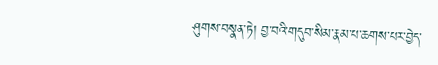ཤུགས་བསྣན་ཏེ། བྱ་བའི་གདུབ་སིམ་རྣམ་པ་ཆགས་པར་བྱེད་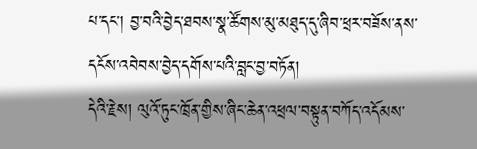པ་དང་། བྱ་བའི་བྱེད་ཐབས་སྣ་ཚོགས་མུ་མཐུད་དུ་ཞིབ་ཕྲར་བཟོས་ནས་དངོས་འབེབས་བྱེད་དགོས་པའི་བླང་བྱ་བཏོན།
དེའི་རྗེས། ལུའོ་ཏུང་ཁྲོན་གྱིས་ཞིང་ཆེན་འཕྲལ་བསྟུན་བཀོད་འདོམས་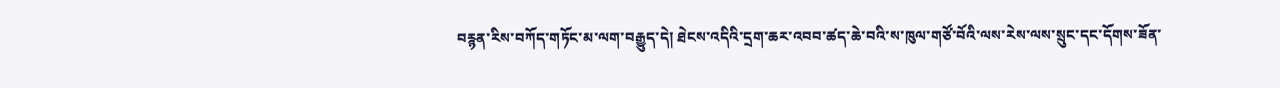བརྙན་རིས་བཀོད་གཏོང་མ་ལག་བརྒྱུད་དེ། ཐེངས་འདིའི་དྲག་ཆར་འབབ་ཚད་ཆེ་བའི་ས་ཁུལ་གཙོ་བོའི་ལས་རེས་ལས་སྲུང་དང་དོགས་ཟོན་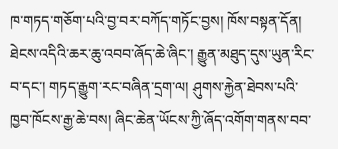ཁ་གཏད་གཅོག་པའི་བྱ་བར་བཀོད་གཏོང་བྱས། ཁོས་བསྟན་དོན། ཐེངས་འདིའི་ཆར་ཆུ་འབབ་ཞོད་ཆེ་ཞིང་། རྒྱུན་མཐུད་དུས་ཡུན་རིང་བ་དང་། གཏད་རྒྱུག་རང་བཞིན་དྲག་ལ། ཤུགས་རྐྱེན་ཐེབས་པའི་ཁྱབ་ཁོངས་རྒྱ་ཆེ་བས། ཞིང་ཆེན་ཡོངས་ཀྱི་ཞོད་འགོག་གནས་བབ་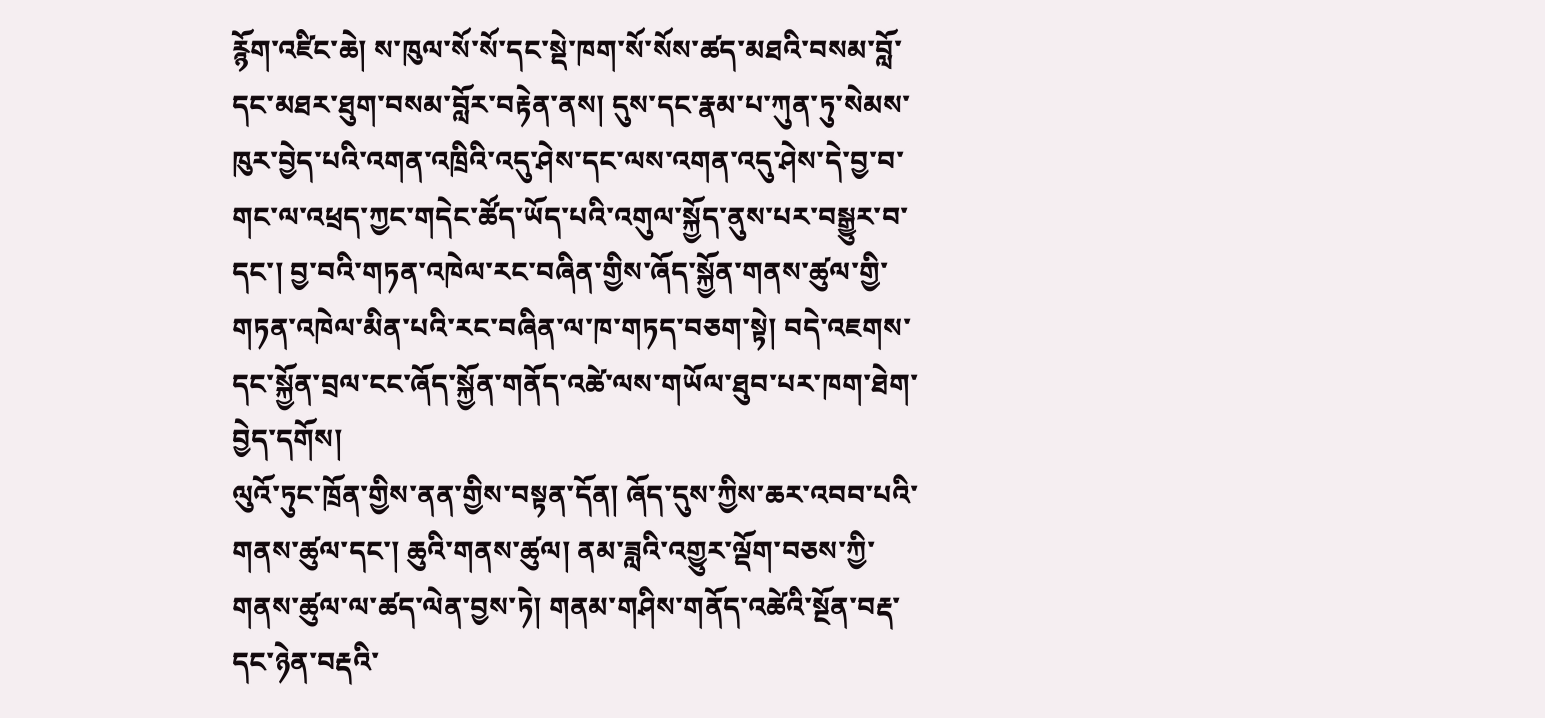རྙོག་འཛིང་ཆེ། ས་ཁུལ་སོ་སོ་དང་སྡེ་ཁག་སོ་སོས་ཚད་མཐའི་བསམ་བློ་དང་མཐར་ཐུག་བསམ་བློར་བརྟེན་ནས། དུས་དང་རྣམ་པ་ཀུན་ཏུ་སེམས་ཁུར་བྱེད་པའི་འགན་འཁྲིའི་འདུ་ཤེས་དང་ལས་འགན་འདུ་ཤེས་དེ་བྱ་བ་གང་ལ་འཕྲད་ཀྱང་གདེང་ཚོད་ཡོད་པའི་འགུལ་སྐྱོད་ནུས་པར་བསྒྱུར་བ་དང་། བྱ་བའི་གཏན་འཁེལ་རང་བཞིན་གྱིས་ཞོད་སྐྱོན་གནས་ཚུལ་གྱི་གཏན་འཁེལ་མིན་པའི་རང་བཞིན་ལ་ཁ་གཏད་བཅག་སྟེ། བདེ་འཇགས་དང་སྐྱོན་བྲལ་ངང་ཞོད་སྐྱོན་གནོད་འཚེ་ལས་གཡོལ་ཐུབ་པར་ཁག་ཐེག་བྱེད་དགོས།
ལུའོ་ཏུང་ཁྲོན་གྱིས་ནན་གྱིས་བསྟན་དོན། ཞོད་དུས་ཀྱིས་ཆར་འབབ་པའི་གནས་ཚུལ་དང་། ཆུའི་གནས་ཚུལ། ནམ་ཟླའི་འགྱུར་ལྡོག་བཅས་ཀྱི་གནས་ཚུལ་ལ་ཚད་ལེན་བྱས་ཏེ། གནམ་གཤིས་གནོད་འཚེའི་སྔོན་བརྡ་དང་ཉེན་བརྡའི་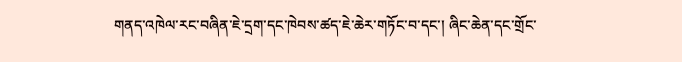གནད་འཁེལ་རང་བཞིན་ཇེ་དྲག་དང་ཁེབས་ཚད་ཇེ་ཆེར་གཏོང་བ་དང་། ཞིང་ཆེན་དང་གྲོང་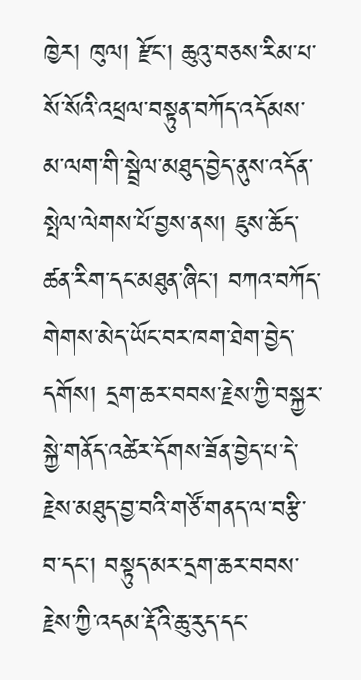ཁྱེར། ཁུལ། རྫོང་། ཆུའུ་བཅས་རིམ་པ་སོ་སོའི་འཕྲལ་བསྟུན་བཀོད་འདོམས་མ་ལག་གི་སྦྲེལ་མཐུད་བྱེད་ནུས་འདོན་སྤེལ་ལེགས་པོ་བྱས་ནས། ཇུས་ཆོད་ཚན་རིག་དང་མཐུན་ཞིང་། བཀའ་བཀོད་གེགས་མེད་ཡོང་བར་ཁག་ཐེག་བྱེད་དགོས། དྲག་ཆར་བབས་རྗེས་ཀྱི་བསྐྱར་སྐྱེ་གནོད་འཚེར་དོགས་ཟོན་བྱེད་པ་དེ་རྗེས་མཐུད་བྱ་བའི་གཙོ་གནད་ལ་བརྩི་བ་དང་། བསྟུད་མར་དྲག་ཆར་བབས་རྗེས་ཀྱི་འདམ་རྡོའི་ཆུ་རུད་དང་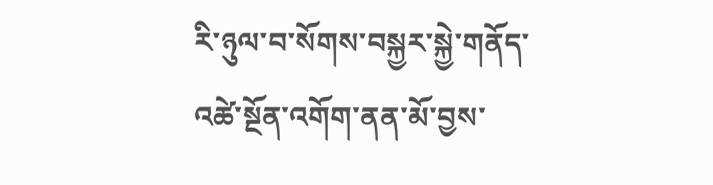རི་ཉུལ་བ་སོགས་བསྐྱར་སྐྱེ་གནོད་འཚེ་སྔོན་འགོག་ནན་མོ་བྱས་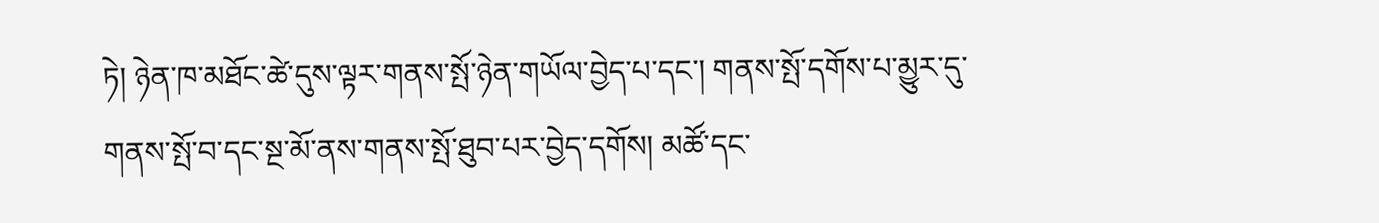ཏེ། ཉེན་ཁ་མཐོང་ཚེ་དུས་ལྟར་གནས་སྤོ་ཉེན་གཡོལ་བྱེད་པ་དང་། གནས་སྤོ་དགོས་པ་མྱུར་དུ་གནས་སྤོ་བ་དང་སྔ་མོ་ནས་གནས་སྤོ་ཐུབ་པར་བྱེད་དགོས། མཚོ་དང་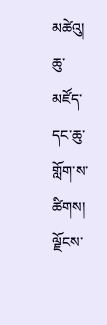མཚེའུ། ཆུ་མཛོད་དང་ཆུ་གློག་ས་ཚིགས། ལྗོངས་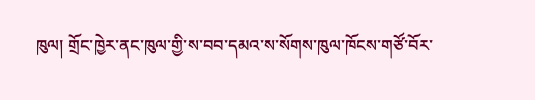ཁུལ། གྲོང་ཁྱེར་ནང་ཁུལ་གྱི་ས་བབ་དམའ་ས་སོགས་ཁུལ་ཁོངས་གཙོ་བོར་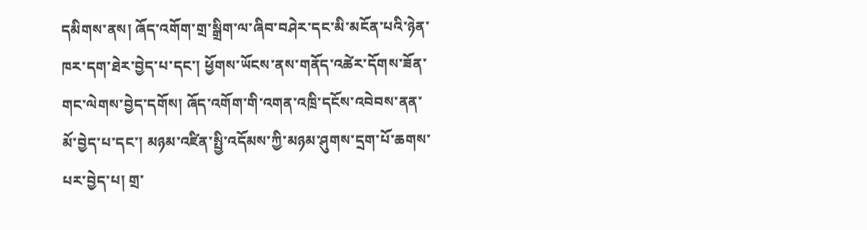དམིགས་ནས། ཞོད་འགོག་གྲ་སྒྲིག་ལ་ཞིབ་བཤེར་དང་མི་མངོན་པའི་ཉེན་ཁར་དག་ཐེར་བྱེད་པ་དང་། ཕྱོགས་ཡོངས་ནས་གནོད་འཚེར་དོགས་ཟོན་གང་ལེགས་བྱེད་དགོས། ཞོད་འགོག་གི་འགན་འཁྲི་དངོས་འབེབས་ནན་མོ་བྱེད་པ་དང་། མཉམ་འཛིན་སྤྱི་འདོམས་ཀྱི་མཉམ་ཤུགས་དྲག་པོ་ཆགས་པར་བྱེད་པ། གྲ་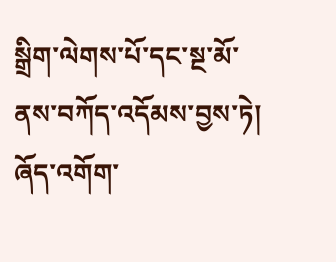སྒྲིག་ལེགས་པོ་དང་སྔ་མོ་ནས་བཀོད་འདོམས་བྱས་ཏེ། ཞོད་འགོག་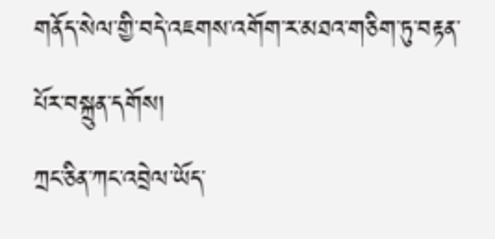གནོད་སེལ་གྱི་བདེ་འཇགས་འགོག་ར་མཐའ་གཅིག་ཏུ་བརྟན་པོར་བསྐྲུན་དགོས།
ཀྲང་ཅིན་ཀང་འབྲེལ་ཡོད་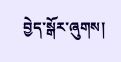བྱེད་སྒོར་ཞུགས།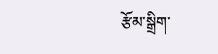རྩོམ་སྒྲིག་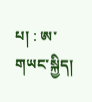པ། : ཨ་གཡང་སྐྱིད།